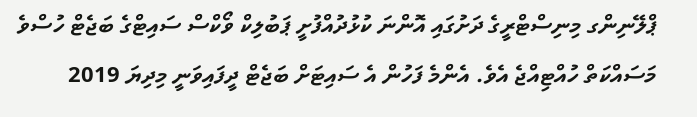ޕްލޭނިންގ މިނިސްޓްރީގެ ދަށުގައި އޮންނަ ކުޅުދުއްފުށީ ޕަބުލިކް ވޯކްސް ސައިޓްގެ ބަޖެޓް ހުސްވެ މަސައްކަތް ހުއްޓިއްޖެ އެވެ. އެންމެ ފަހުން އެ ސައިޓަށް ބަޖެޓް ދީފައިވަނީ މިދިޔަ 2019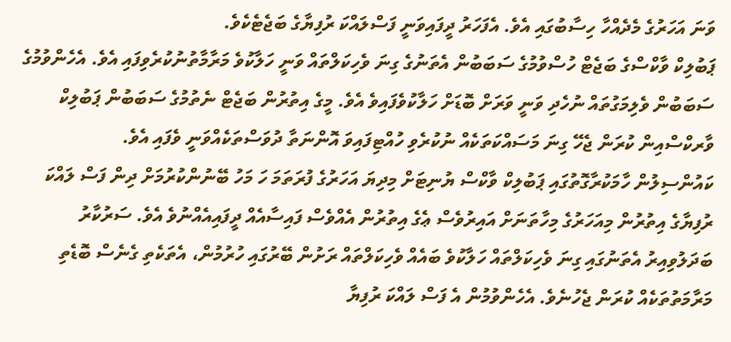ވަނަ އަހަރުގެ މެދެއްހާ ހިސާބުގައި އެވެ. އެފަހަރު ދީފައިވަނީ ފަސްލައްކަ ރުފިޔާގެ ބަޖެޓެކެވެ.
ޕަބުލިކް ވާކްސްގެ ބަޖެޓް ހުސްވުމުގެ ސަބަބުން އެތަނުގެ ގިނަ ވެހިކަލްތައް ވަނީ ހަލާކުވެ މަރާމާތުނުކުރެވިފައި އެވެ. އެހެންވުމުގެ ސަބަބުން ވެލިމަގުތައް ނުހެދި ވަނީ ވަރަށް ބޮޑަށް ހަލާކުވެފައިވެ އެވެ. މީގެ އިތުރުން ބަޖެޓް ނެތުމުގެ ސަބަބުން ޕަބުލިކް ވާރކްސްއިން ކުރަން ޖެހޭ ގިނަ މަސައްކަތަކެއް ނުކުރެވި ހުއްޓިފައިވަ އޮންނަތާ ދުވަސްތަކެއްވަނީ ވެފައި އެވެ.
ކައުންސިލުން ހާމަކުރާގޮތުގައި ޕަބުލިކް ވާކްސް ޔުނިޓަށް މިދިޔަ އަހަރުގެ ފުރަތަމަ ހަ މަހު ބޭނުންކުރުމަށް ދިން ފަސް ލައްކަ ރުފިޔާގެ އިތުރުން މިއަހަރުގެ މިހާތަނަށް އައިރުވެސް ޢެގެ އިތުރުން އެއްވެސް ފައިސާއެއް ދީފައިއެއްނުވެ އެވެ. ސަރުކާރު ބަދަލުވިއިރު އެތަނުގައި ގިނަ ވެހިކަލްތައް ހަލާކުވެ ބައެއް ވެހިކަލްތައް ރަށުން ބޭރުގައި ހުރުމުން، އެތަކެތި ގެނެސް ބޮޑެތި މަރާމަތުތަކެއް ކުރަން ޖެހުނެވެ. އެހެންވުމުން އެ ފަސް ލައްކަ ރުފިޔާ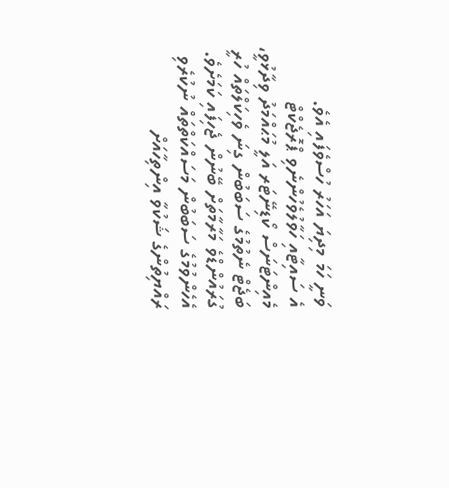ވަނީ ހަމަ މިދިޔަ އަހަރު ހުސްވެފައި އެވެ.
އެ ސައިޓާއި ހަވާލުވެހުންނެވި ޕްރޮޖެކްޓް މެއިންޓަނަސް ކޯޑިނޭޓަރ އަލީ މުޙައްމަދު ވިދާޅުވީ، ބަޖެޓް ނެތުމުގެ ސަބަބުން ގިނަ ވެހިކަލްތައް ހުރީ ގުރައުންޑްވެ މަރާމާތަށް ބޭނުން ޖެހިފައި ކަމަށެވެ. އެހެންވުމުގެ ސަބަބުން މަސައްކަތްތައް ނުކުރެވި ރައްޔިތުންގެ ޝަކުވާ އިންތިހާއަށް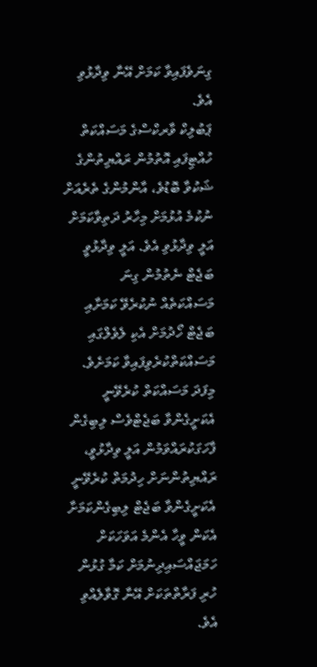ގިނަވެފައިވާ ކަމަށް އޭނާ ވިދާޅުވި އެވެ.
ޕަބުލިކް ވާރކްސްގެ މަސައްކަތް ހުއްޓިފައި އޮތުމުން ރައްޔިތުންގެ ޝަކުވާ ބޮޑުވެ، އާންމުންގެ ތެރެއަށް ނުކުމެ އުޅުމަށް މިހާރު ދަތިވާކަމަށް އަލީ ވިދާޅުވި އެވެ. އަލީ ވިދާޅުވީ ބަޖެޓް ނެތުމުން ގިނަ މަސައްކަތެއް ނުކުރެވޭ ކަމަށާއި ބަޖެޓް ހޯދުމަށް އެކި ލެވެލްގައި މަސައްކަތްކުރެވިފައިވާ ކަމަށެވެ.
މިފަދަ މަސައްކަތް ކުރެވޭނީ އެކަށީގެންވާ ބަޖެޓްވެސް ލިބިގެން ފާހަގަކުރައްވަމުން އަލީ ވިދާޅުވީ، ރައްޔިތުންނަށް ހިދުމަތް ކުރެވޭނީ އެކަށީގެންވާ ބަޖެޓް ލިބިގެންކަމަށާ އެކަން ވީހާ އެންމެ އަވަހަކަށް ހަމަޖައްސައިދިނުމަށް ކަމާ ގުޅުން ހުރި ފަރާތްތަކަށް އޭނާ ގޮވާލެއްވި އެވެ.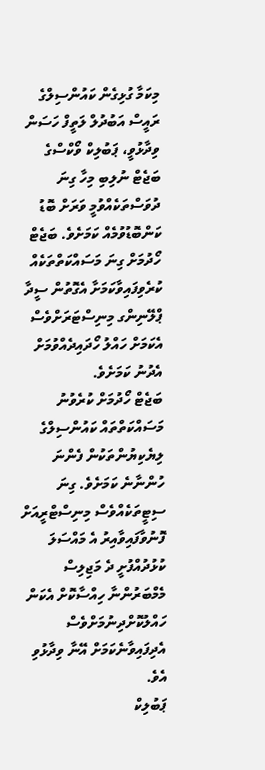މިކަމާ ގުޅިގެން ކައުންސިލްގެ ރައީސް އަބުދުލް ލަތީފް ހަސަން ވިދާޅުވީ، ޕަބުލިކް ވޯކްސްގެ ބަޖެޓް ނުލިބި މިހާ ގިނަ ދުވަސްތަކެއްވުމީ ވަރަށް ބޮޑު ކަންބޮޑުވުމެއް ކަމަށެވެ. ބަޖެޓް ހޯދުމަށް ގިނަ މަސައްކަތްތަކެއް ކުރެވިފައިވާކަމަށާ އެގޮތުން ސީދާ ޕްލޭނިންގ މިނިސްޓަރަށްވެސް އެކަމަށް ހައްލު ހޯދައިދެއްވުމަށް އެދުނު ކަމަށެވެ.
ބަޖެޓް ހޯދުމަށް ކުރެވުނު މަސައްކަތްތައް ކައުންސިލްގެ ލިޔެކިޔުންތަކުން ފެންނަ ހުންނާނެ ކަމަށެވެ. ގިނަ ސިޓީތަކެއްވެސް މިނިސްޓްރީއަށް ފޮނުވާފައިވާއިރު އެ މައްސަލަ ކުޅުދުއްފުށީ ދެ މަޖިލިސް މެމްބަރުންނާ ހިއްސާކޮށް އެކަން ހައްލުކޮށްދިނުމަށްވެސް އެދިފައިވާނެކަމަށް އޭނާ ވިދާޅުވި އެވެ.
ޕަބުލިކް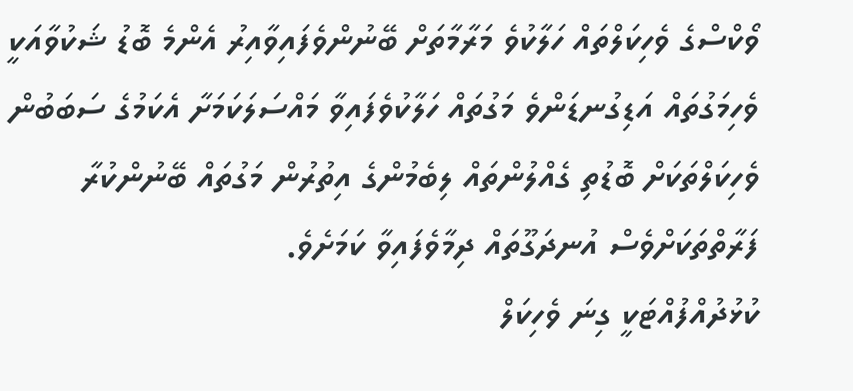ވޯކްސްގެ ވެހިކަލްތައް ހަލާކުވެ މަރާމާތަށް ބޭނުންވެފައިވާއިރު އެންމެ ބޮޑު ޝަކުވާއަކީ ވެހިމަގުތައް އަޑިގުނޑަންވެ މަގުތައް ހަލާކުވެފައިވާ މައްސަލަކަމަށާ އެކަމުގެ ސަބަބުން ވެހިކަލްތަކަށް ބޮޑުތި ގެއްލުންތައް ލިބެމުންގެ އިތުރުން މަގުތައް ބޭނުންކުރާ ފަރާތްތަކަށްވެސް އުނދަގޫތައް ދިމާވެފައިވާ ކަމަށެވެ.
ކުޅުދުއްފުއްޓަކީ ގިނަ ވެހިކަލް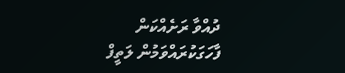ދުއްވާ ރަށެއްކަން ފާހަގަކުރައްވަމުން ލަތީފް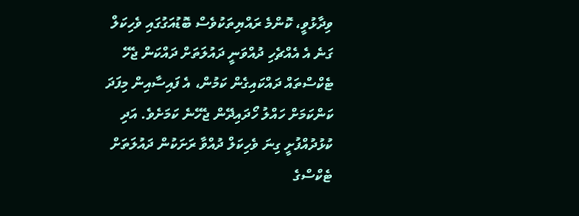ވިދާޅުވީ، ކޮންމެ ރައްޔިތަކުވެސް ބޮޑުއަގުގައި ވެހިކަލް ގަނެ އެ އެއްޗެހި ދުއްވަނީ ދައުލަތަށް ދައްކަން ޖެހޭ ޓެކްސްތައް ދައްކައިގެން ކަމުން، އެ ފައިސާއިން މިފަދަ ކަންކަމަށް ހައްލު ހޯދައިދޭން ޖެހޭނެ ކަމަށެވެ. އަދި ކުޅުދުއްފުށީ ގިނަ ވެހިކަލް ދުއްވާ ރަށަކުން ދައުލަތަށް ޓެކްސްގެ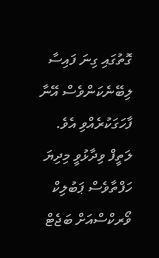ގޮތުގައި ގިނަ ފައިސާ ލިބޭނެކަންވެސް އޭނާ ފާހަގަކުރެއްވި އެވެ.
ލަތީފް ވިދާޅުވީ މިދިޔަ ހަފްތާވެސް ޕަބުލިކް ވޯރކްސްއަށް ބަޖެޓް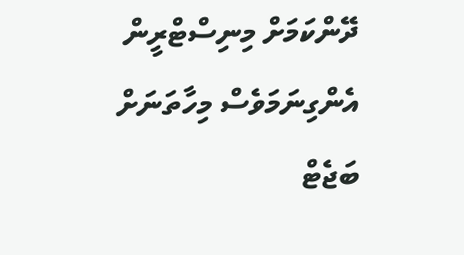ދޭންކަމަށް މިނިސްޓްރީން އެންގިނަމަވެސް މިހާތަނަށް ބަޖެޓް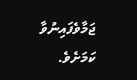ޖަމާވެފައިނުވާ ކަމަށެވެ.